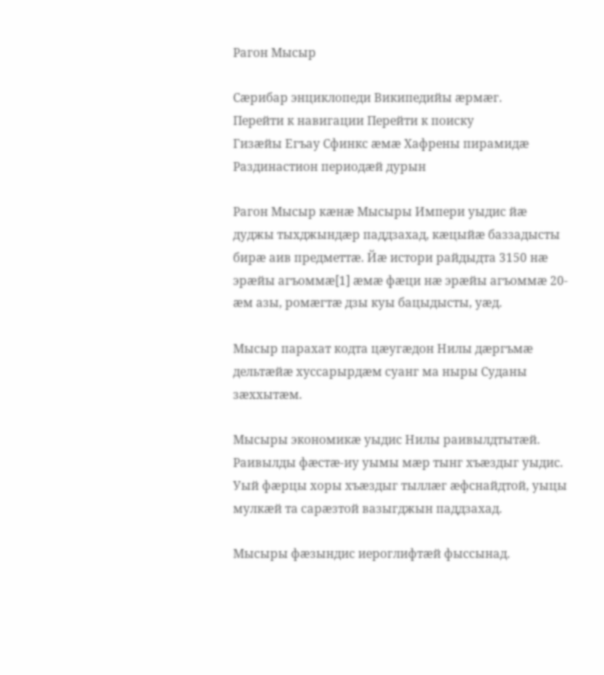Рагон Мысыр

Сæрибар энциклопеди Википедийы æрмæг.
Перейти к навигации Перейти к поиску
Гизæйы Егъау Сфинкс æмæ Хафрены пирамидæ
Раздинастион периодæй дурын

Рагон Мысыр кæнæ Мысыры Импери уыдис йæ дуджы тыхджындæр паддзахад, кæцыйæ баззадысты бирæ аив предметтæ. Йæ истори райдыдта 3150 нæ эрæйы агъоммæ[1] æмæ фæци нæ эрæйы агъоммæ 20-æм азы, ромæгтæ дзы куы бацыдысты, уæд.

Мысыр парахат кодта цæугæдон Нилы дæргъмæ дельтæйæ хуссарырдæм суанг ма ныры Суданы зæххытæм.

Мысыры экономикæ уыдис Нилы раивылдтытæй. Раивылды фæстæ-иу уымы мæр тынг хъæздыг уыдис. Уый фæрцы хоры хъæздыг тыллæг æфснайдтой, уыцы мулкæй та сарæзтой вазыгджын паддзахад.

Мысыры фæзындис иероглифтæй фыссынад.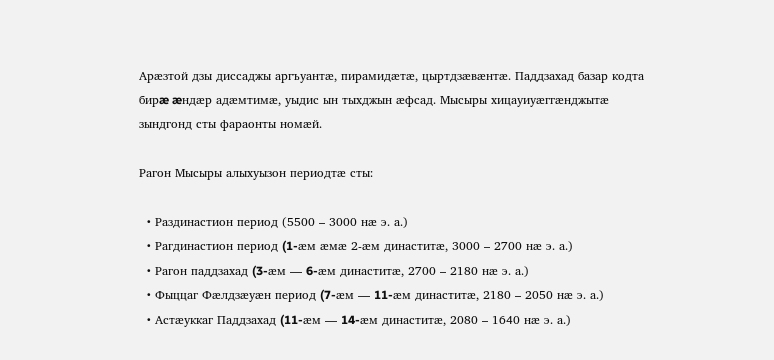Арæзтой дзы диссаджы аргъуантæ, пирамидæтæ, цыртдзæвæнтæ. Паддзахад базар кодта бирæ æндæр адæмтимæ, уыдис ын тыхджын æфсад. Мысыры хицауиуæггæнджытæ зындгонд сты фараонты номæй.

Рагон Мысыры алыхуызон периодтæ сты:

  • Раздинастион период (5500 – 3000 нæ э. а.)
  • Рагдинастион период (1-æм æмæ 2-æм династитæ, 3000 – 2700 нæ э. а.)
  • Рагон паддзахад (3-æм — 6-æм династитæ, 2700 – 2180 нæ э. а.)
  • Фыццаг Фæлдзæуæн период (7-æм — 11-æм династитæ, 2180 – 2050 нæ э. а.)
  • Астæуккаг Паддзахад (11-æм — 14-æм династитæ, 2080 – 1640 нæ э. а.)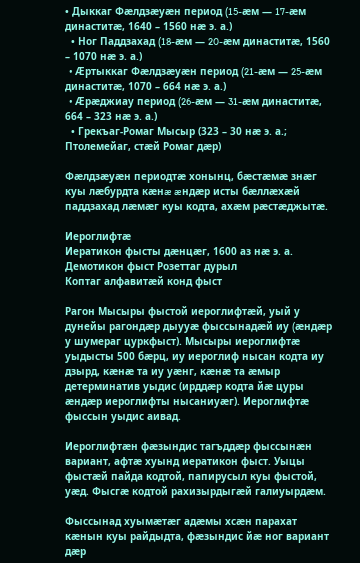• Дыккаг Фæлдзæуæн период (15-æм — 17-æм династитæ, 1640 – 1560 нæ э. а.)
  • Ног Паддзахад (18-æм — 20-æм династитæ, 1560 – 1070 нæ э. а.)
  • Æртыккаг Фæлдзæуæн период (21-æм — 25-æм династитæ, 1070 – 664 нæ э. а.)
  • Æрæджиау период (26-æм — 31-æм династитæ, 664 – 323 нæ э. а.)
  • Грекъаг-Ромаг Мысыр (323 – 30 нæ э. а.; Птолемейаг, стæй Ромаг дæр)

Фæлдзæуæн периодтæ хонынц, бæстæмæ знæг куы лæбурдта кæнæ æндæр исты бæллæхæй паддзахад лæмæг куы кодта, ахæм рæстæджытæ.

Иероглифтæ
Иератикон фысты дæнцæг, 1600 аз нæ э. а.
Демотикон фыст Розеттаг дурыл
Коптаг алфавитæй конд фыст

Рагон Мысыры фыстой иероглифтæй, уый у дунейы рагондæр дыууæ фыссынадæй иу (æндæр у шумераг цуркфыст). Мысыры иероглифтæ уыдысты 500 бæрц, иу иероглиф нысан кодта иу дзырд, кæнæ та иу уæнг, кæнæ та æмыр детерминатив уыдис (ирддæр кодта йæ цуры æндæр иероглифты нысаниуæг). Иероглифтæ фыссын уыдис аивад.

Иероглифтæн фæзындис тагъддæр фыссынæн вариант, афтæ хуынд иератикон фыст. Уыцы фыстæй пайда кодтой, папирусыл куы фыстой, уæд. Фысгæ кодтой рахизырдыгæй галиуырдæм.

Фыссынад хуымæтæг адæмы хсæн парахат кæнын куы райдыдта, фæзындис йæ ног вариант дæр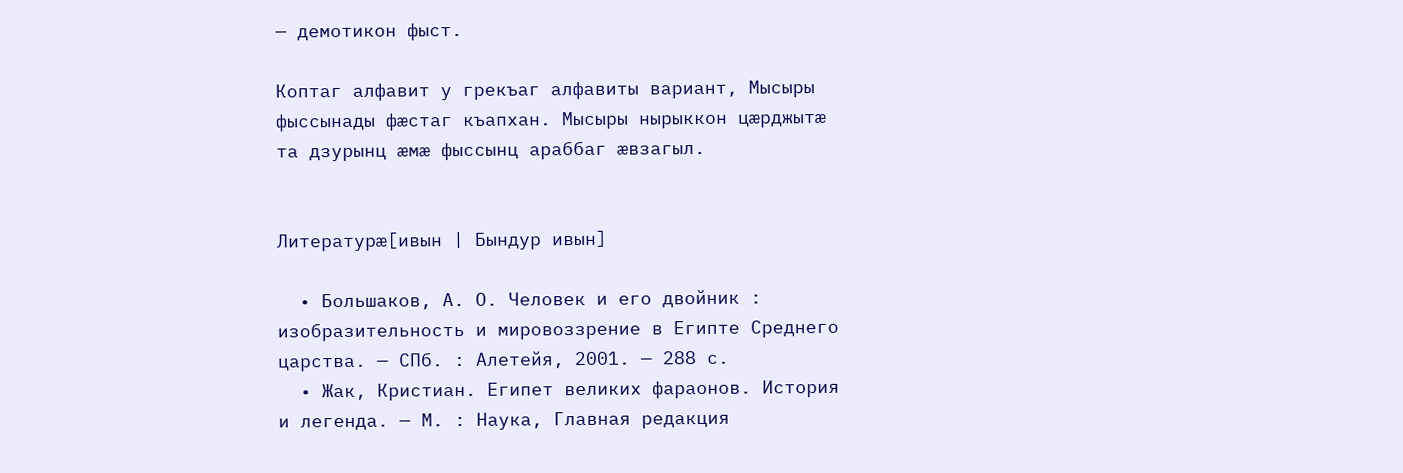— демотикон фыст.

Коптаг алфавит у грекъаг алфавиты вариант, Мысыры фыссынады фæстаг къапхан. Мысыры нырыккон цæрджытæ та дзурынц æмæ фыссынц араббаг æвзагыл.


Литературæ[ивын | Бындур ивын]

  • Большаков, А. О. Человек и его двойник : изобразительность и мировоззрение в Египте Среднего царства. — СПб. : Алетейя, 2001. — 288 с.
  • Жак, Кристиан. Египет великих фараонов. История и легенда. — М. : Наука, Главная редакция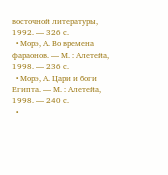восточной литературы, 1992. — 326 с.
  • Морэ, А. Во времена фараонов. — М. : Алетейа, 1998. — 236 с.
  • Морэ, А. Цари и боги Египта. — М. : Алетейа, 1998. — 240 с.
  •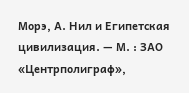Морэ, А. Нил и Египетская цивилизация. — М. : ЗАО «Центрполиграф»,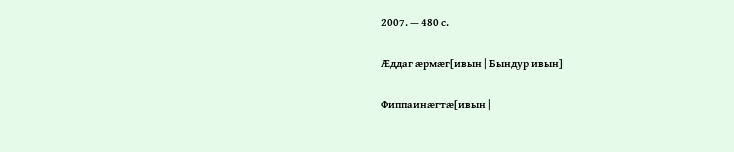2007. — 480 с.

Æддаг æрмæг[ивын | Бындур ивын]

Фиппаинæгтæ[ивын |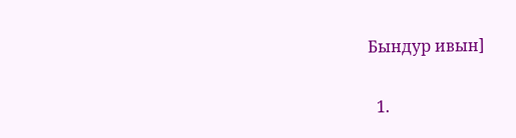Бындур ивын]

  1.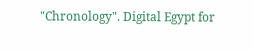"Chronology". Digital Egypt for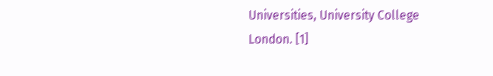Universities, University College London. [1]